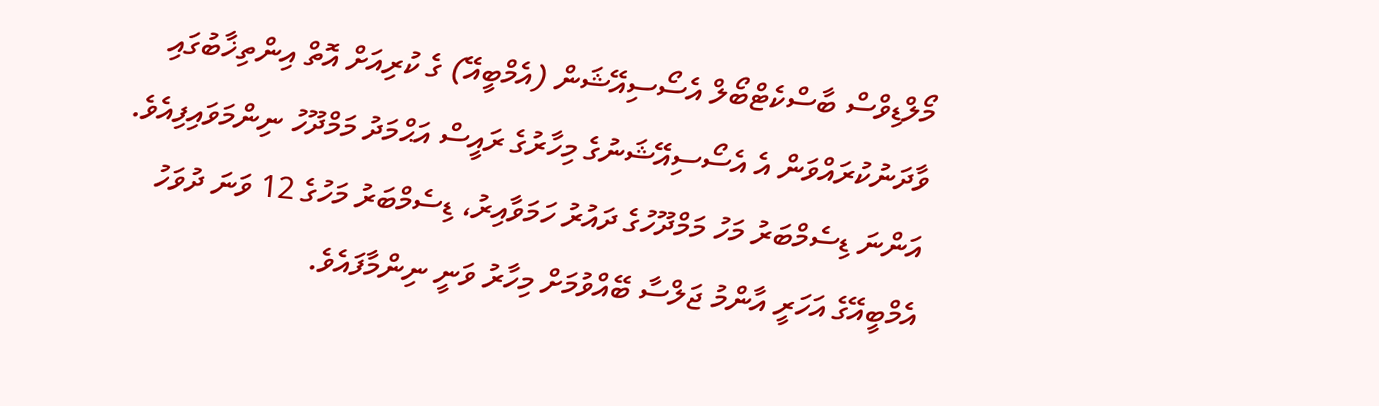މޯލްޑިވްސް ބާސްކެޓްބޯލް އެސޯސިއޭޝަން (އެމްބީއޭ) ގެ ކުރިއަށް އޮތް އިންތިޚާބުގައި ވާދަނުކުރައްވަން އެ އެސޯސިއޭޝަނުގެ މިހާރުގެ ރައީސް އަޙްމަދު މަމްދޫހު ނިންމަވައިފިއެވެ.
އަންނަ ޑިސެމްބަރު މަހު މަމްދޫހުގެ ދައުރު ހަމަވާއިރު، ޑިސެމްބަރު މަހުގެ 12 ވަނަ ދުވަހު އެމްބީއޭގެ އަހަރީ އާންމު ޖަލްސާ ބޭއްވުމަށް މިހާރު ވަނީ ނިންމާފައެވެ.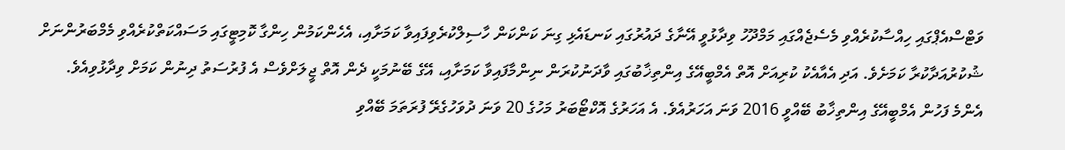ވަޓްސްއެޕްގައި ހިއްސާކުރެއްވި މެސެޖެއްގައި މަމްދޫހު ވިދާޅުވީ އޭނާގެ ދައުރުގައި ކަނޑައެޅި ގިނަ ކަންކަން ހާސިލްކުރެވިފައިވާ ކަމަށާއި، އެހެންކަމުން ހިންގާ ކޮމިޓީގައި މަސައްކަތްކުރެއްވި މެމްބަރުންނަށް ޝުކުރުއަދާކުރާ ކަމަށެވެ. އަދި އެއާއެކު ކުރިއަށް އޮތް އެމްބީއޭގެ އިންތިޚާބުގައި ވާދަނުކުރަން ނިންމާފައިވާ ކަމަށާއި، އޭގެ ބޭނުމަކީ ދެން އޮތް ޖީލަށްވެސް އެ ފުރުސަތު ދިނުން ކަމަށް ވިދާޅުވިއެވެ.
އެންމެ ފަހުން އެމްބީއޭގެ އިންތިޚާބު ބޭއްވީ 2016 ވަނަ އަހަރުއެވެ. އެ އަހަރުގެ އޮކްޓޯބަރު މަހުގެ 20 ވަނަ ދުވަހުގެރޭ ފުރަތަމަ ބޭއްވި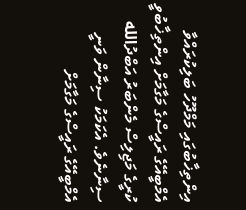އިންތިޚާބުގައި މަމްދޫހު ބަލިކުރައްވާ އެމްބީއޭގެ ރައީސްގެ މަގާމަށް އިންތިޚާބުވީ ކުރީގެ މަޖިލިސް މެންބަރު އަބްދުالله ސިނާނެވެ. އެކަމަކު ސިނާން ވަނީ އެމްބީއޭގެ ރައީސްގެ މަގާމަށް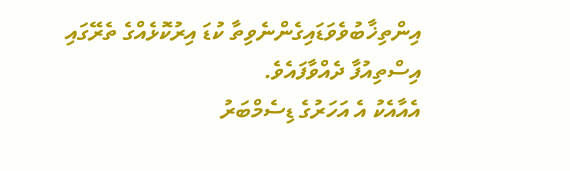އިންތިޚާބުވެވަޑައިގެންނެވިތާ ކުޑަ އިރުކޮޅެއްގެ ތެރޭގައި އިސްތިއުފާ ދެއްވާފައެވެ.
އެއާއެކު އެ އަހަރުގެ ޑިސެމްބަރު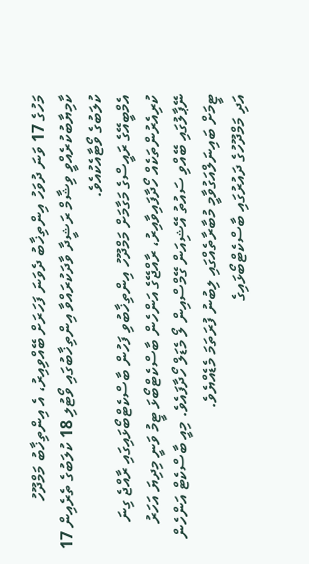މަހުގެ 17 ވަނަ ދުވަހު އިންތިޚާބު ދެވަނަ ފަހަރަށް ބޭއްވިއިރު، އެ އިންތިޚާބު މަމްދޫހު ކާމިޔާބުކުރެއްވީ ވިޝާމް ރަޝީދާ ވާދަކުރައްވާ އިންތިޚާބުގައި ވޯޓުލި 18 ކުލަބުގެ ތެރެއިން 17 ކުލަބުގެ ވޯޓާއެކުއެވެ.
އެމްބީއޭގެ ރައީސްގެ މަގާމަށް މަމްދޫހު އިންތިޚާބުވި ފަހުން ބާސްކެޓްބޯޅައިގައި ރާއްޖެ ގިނަ ކުރިއެރުންތަކެއް ހޯދާފައިވާއިރު، ރާއްޖޭގެ އަންހެން ބާސްކެޓްބޯޅަ ޓީމު ވަނީ މިދިޔަ އަހަރު ނޭޕާލުގައި ބޭއްވި ސައުތު އޭޝިއަން ގޭމްސްއިން ލޯ މެޑަލް ހޯދާފައެވެ. މިއީ ބާސްކެޓް އަންހެން ޓީމަށް ބައިނަލްއަގުވާމީ މުބާރާތެއްގައި ލިބުނު ފުރަތަމަ މެޑެއްޔެވެ.
އަދި މަމްދޫހުގެ ދައުރުގައި ބާސްކެޓްބޯޅައިގެ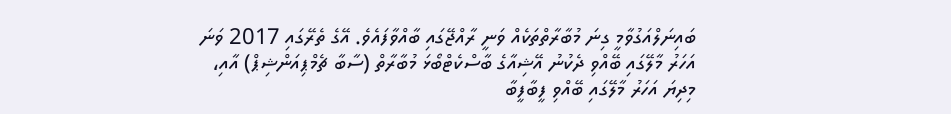ބައިނަލްއަގުވާމީ ގިނަ މުބާރާތްތަކެއް ވަނީ ރާއްޖޭގައި ބާއްވާފައެވެ. އޭގެ ތެރޭގައި 2017 ވަނަ އަހަރު މާލޭގައި ބޭއްވި ދެކުނު އޭޝިއާގެ ބާސްކެޓްބޯޅަ މުބާރާތް (ސާބާ ޗެމްޕިއަންޝިޕް) އާއި، މިދިޔަ އަހަރު މާލޭގައި ބޭއްވި ފީބާފީބާ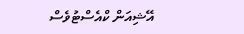އޭޝިއަން ކްއެސްޓުވެސް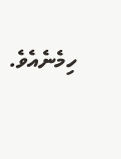ހިމެނެއެވެ.